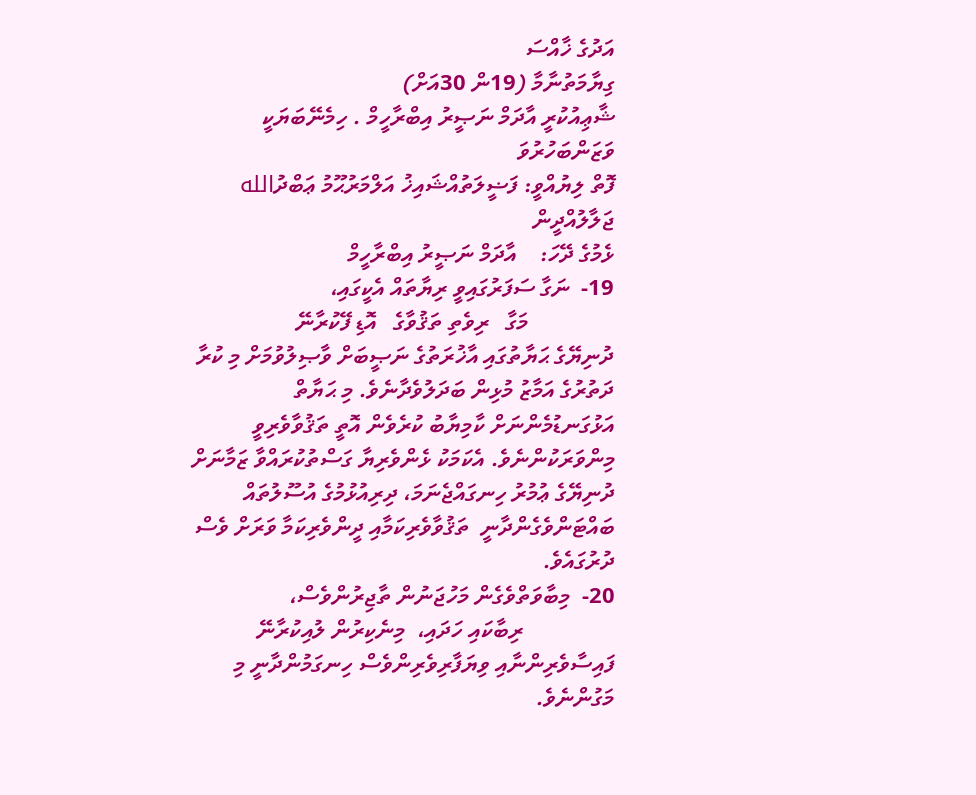އަދުގެ ޚާއްސަ
ގިޔާމަތުނާމާ (19ން 30އަށް)
ޝާޢިއުކުރީ އާދަމް ނަޞީރު އިބްރާހީމް . ހިމެނޭބަޔަކީ ވަޒަންބަހުރުވަ
ފޮތް ލިޔުއްވީ: ފަޟީލަތުއްޝައިޚު އަލްމަރުޙޫމު ޢަބްދުالله ޖަލާލުއްދީން
ޅެމުގެ ދޭހަ:    އާދަމް ނަޞީރު އިބްރާހީމް
19-  ނަގާ ސަފަރުގައިވީ ރިޔާތައް އެކީގައި،
               މަގާ   ރިވެތި ތަޤުވާގެ   އޮޑި ފޭކުރާނޭ
ދުނިޔޭގެ ޙަޔާތުގައި އާޚުރަތުގެ ނަޞީބަށް ވާޞިލުވުމަށް މި ކުރާ ދަތުރުގެ އަމާޒު މުޅިން ބަދަލުވެދާނެވެ. މި ޙަޔާތް އަޅުގަނޑުމެންނަށް ކާމިޔާބު ކުރެވެން އޮތީ ތަޤުވާވެރިވީ މިންވަރަކުންނެވެ. އެކަމަކު ޅެންވެރިޔާ ގަސްތުކުރައްވާ ޒަމާނަށް ދުނިޔޭގެ ޢުމުރު ހިނގައްޖެނަމަ، ދިރިއުޅުމުގެ އުސޫލުތައް ބައްޓަންވެގެންދާނީ  ތަޤުވާވެރިކަމާއި ދީންވެރިކަމާ ވަރަށް ވެސް ދުރުގައެވެ.
20-  މިބާވަތްވެގެން މަހުޖަނުން ތާޖިރުންވެސް،
                ރިބާކައި ހަދައި،  މިނެކިރުން ލުއިކުރާނޭ
ފައިސާވެރިންނާއި ވިޔަފާރިވެރިންވެސް ހިނގަމުންދާނީ މި މަގުންނެވެ.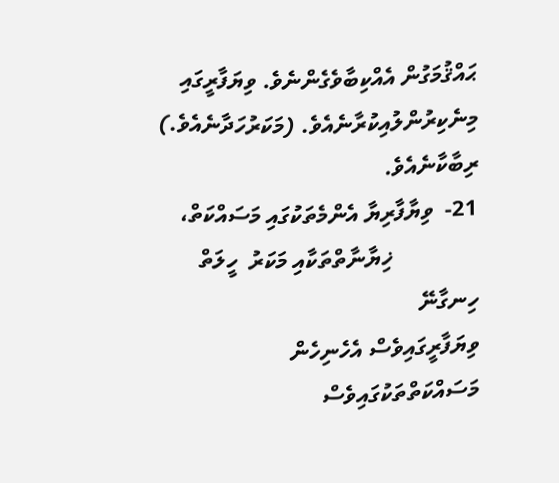ޙައްޤުމަގުން އެއްކިބާވެގެންނެވެ. ވިޔަފާރީގައި މިނެކިރުންލުއިކުރާނެއެވެ. (މަކަރުހަދާނެއެވެ.) ރިބާކާނެއެވެ.
21-  ވިޔާފާރިޔާ އެންމެތަކުގައި މަސައްކަތް،
               ޚިޔާނާތްތަކާއި މަކަރު  ހީލަތް ހިނގާނޭ
ވިޔަފާރީގައިވެސް އެހެނިހެން މަސައްކަތްތަކުގައިވެސް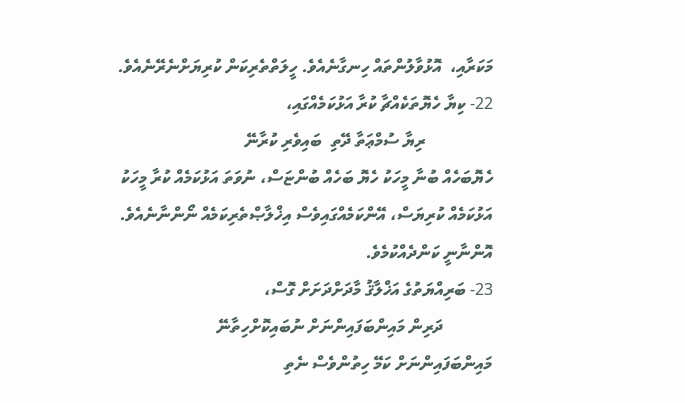މަކަރާއި،  އޮޅުވާލުންތައް ހިނގާނެއެވެ. ހީލަތްތެރިކަން ކުރިޔަށްނެރޭނެއެވެ.
22- ކިޔާ ހެޔޮތަކެއްޗާ ކުރާ އަޅުކަމެއްގައި،
                ރިޔާ ސުމްޢަތާ ދޭތި  ބައިވެރި ކުރާނޭ
ހެޔޮބަހެއް ބުނާ މީހަކު ހެޔޮ ބަހެއް ބުންޏަސް، ނުވަތަ އަޅުކަމެއް ކުރާ މީހަކު އަޅުކަމެއް ކުރިޔަސް، އޭންކަމެއްގައިވެސް އިޚްލާޞްތެރިކަމެއް ނޯންނާނެއެވެ. އޮންނާނީ ކަންދެއްކުމެވެ.
23- ބަރިއްޔަތުގެ އަޚްލާޤު މާދަށްދަށަށް ގޮސް،
            ދަރިން މައިންބަފައިންނަށް ނުބައިކޮށްހިތާނޭ
މައިންބަފައިންނަށް ކަމޭ ހިތުންވެސް ނެތި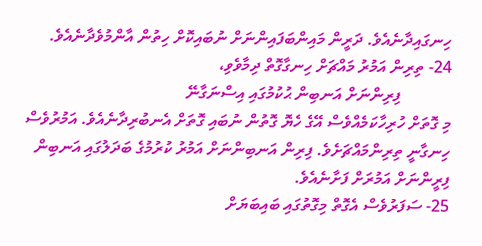ހިނގައިދާނެއެވެ. ދަރީން މައިންބަފައިންނަށް ނުބައިކޮށް ހިތުން އާންމުވެދާނެއެވެ.
24- ތިރިން އަމުރު މައްޗަށް ހިނގާގޮތް ދިމާވެވި،
            ފިރިންނަށް އަނބިން ޙުކުމުގައި އިސްނަގާނޭ
މި ގޮތަށް ހުރިހާކަމެއްވެސް އޭގެ ހެޔޮ ގޮތުން ނުބައި ގޮތަށް އެނބުރިދާނެއެވެ. އަމުރުވެސް ހިނގާނީ ތިރިންމައްޗަށެވެ. ފިރިން އަނބިންނަށް އަމުރު ކުރުމުގެ ބަދަލުގައި އަނބިން ފިރީންނަށް އަމުރަށް ފަށާނެއެވެ.
25- ސަފަރުވެސް އެގޮތް މިގޮތުގައި ބައިބަޔަށް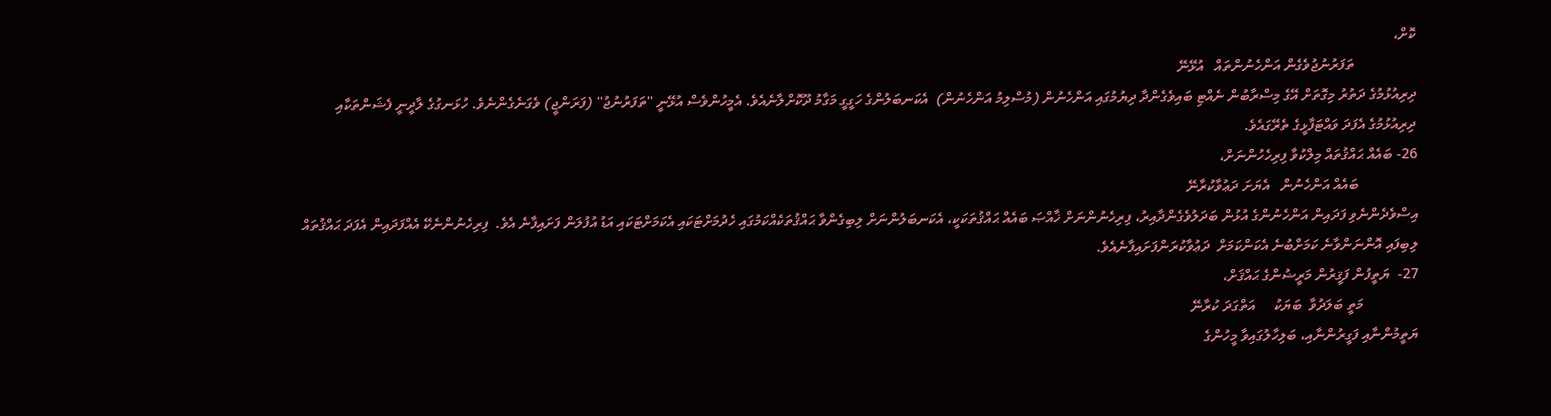ކޮށް،
                 ތަފަރުނުޖުވެގެން އަންހެނުންތައް   އުޅޭނޭ
ދިރިއުޅުމުގެ ދަތުރު މިގޮތަށް އޭގެ މިސްރާބުން ނެއްޓި ބައިވެގެންދާ ދިޔުމުގައި އަންހެނުން (މުސްލިމު އަންހެނުން)  އެކަނބަލުންގެ ހަގީގީ މަގާމު ދޫކޮށްލާނެއެވެ. އެމީހުންވެސް އުޅޭނީ ''ތަފަރުނުޖު'' (ފަރަންޖީ) ވެގަނެގެންނެވެ. ހުޅަނގުގެ ލާދީނީ ފެޝަންތަކާއި ދިރިއުޅުމުގެ އެފަދަ ވައްޓަފާޅީގެ ތެރޭގައެވެ.
26- ބައެއް ޙައްޤުތައް މިލްކުވާ ފިރިހެހުންނަށް،
                ބައެއް އަންހެނުން   އެޔަށަ ދަޢުވާކުރާނޭ
އިސްވެދެންނެވި ފަދައިން އަންހެނުންގެ އުޅުން ބަދަލުވެގެންދާއިރު، ފިރިހެނުންނަށް ޚާއްޞަ ބައެއް ޙައްޤުތަކަކީ، އެކަނބަލުންނަށް ލިބިގެންވާ ޙައްޤުތަކެއްކަމުގައި ހެދުމަށްޓަކައި އެކަމަށްޓަކައި އަޑު އުފުލަން ފަށައިފާނެ އެވެ.  ފިރިހެނުންނެކޭ އެއްފަދައިން އެފަދަ ޙައްޤުތައް ލިބިފައި އޮންނަންވާނެ ކަމަށްބުނެ އެކަންކަމަށް  ދަޢުވާކުރަންފަށައިފާނެއެވެ.
27-  ޔަތީފުން ފަޤީރުން މަރީޟުންގެ ޙައްޤަށް،
               މަތީ ބަލަދުވާ  ބަޔަކު     އަތްގަދަ ކުރާނޭ
ޔަތީމުންނާއި ފަގީރުންނާއި، ބަލިހާލުގައިވާ މީހުންގެ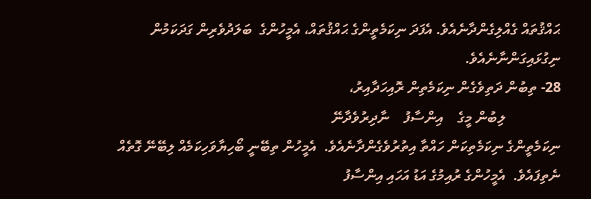ޙައްޤުތައް ގެއްލިގެންދާނެއެވެ. އެފަދަ ނިކަމެތީންގެ ޙައްޤުތައް، އެމީހުންގެ  ބަލަދުވެރިން ގަދަކަމުން ނިގުޅައިގަންނާނެއެވެ.
28- ތިބުން ދަތިވެގެން ނިކަމެތިން ރޮއިހަދާއިރު،
               ލިބުން މީގެ    އިންސާފު    ނާދިރުވެދާނޭ
ނިކަމެތީންގެ ނިކަމެތިކަން ހައްތާ އިތުރުވެގެންދާނެއެވެ.  އެމީހުން ތިބޭނީ ބޯހިޔާވަހިކަމެއް ލިބޭނޭ ގޮތެއް ނެތިފައެވެ.  އެމީހުންގެ ރުއިމުގެ އަޑު އަހައި އިންސާފު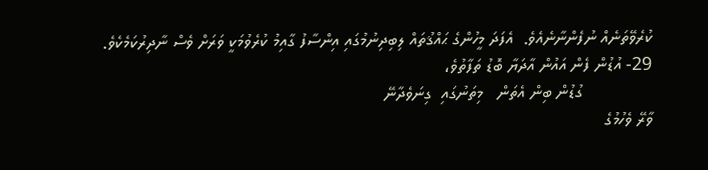ކުރެވޭތަނެއް ނުފެންނާނެއެވެ.  އެފަދަ މީހުންގެ ޙައްޤުތައް ލިބިދިނުމުގައި އިންސާފު ގާއިމު ކުރެވުމަކީ ވަރަށް ވެސް ނާދިރުކަމެކެވެ.
29- އުޑުން ފެން އައުން އާދަޔާ ބޮޑު ތަފާތުވެ،
               ގުޑުން ބިން އެތަން   މިތަނުގައި  ގިނަވެދާނޭ
ވާރޭ ވެހުމުގެ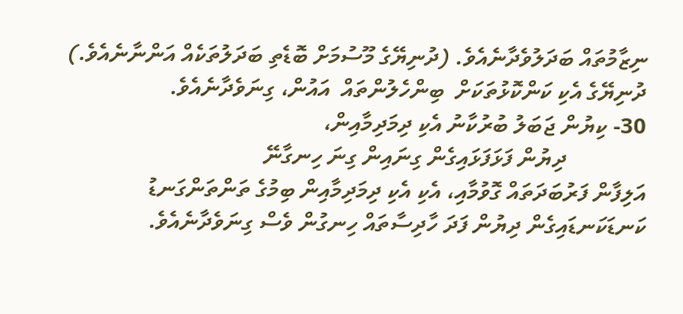ނިޒާމުތައް ބަދަލުވެދާނެއެވެ. (ދުނިޔޭގެ މޫސުމަށް ބޮޑެތި ބަދަލުތަކެއް އަންނާނެއެވެ.)
ދުނިޔޭގެ އެކި ކަންކޮޅުތަކަށް  ބިންހެލުންތައް  އައުން، ގިނަވެދާނެއެވެ.
30- ކިޔުން ޖަބަލު ބުރުކާނު އެކި ދިމަދިމާއިން،
              ދިޔުން ފަޅަފަޅައިގެން ގިނައިން ގިނަ ހިނގާނޭ
އަލިފާން ފަރުބަދަތައް ގޮވުމާއި، އެކި އެކި ދިމަދިމާއިން ބިމުގެ ތަންތަންގަނޑު ކަނޑަކަނޑައިގެން ދިޔުން ފަދަ ހާދިސާތައް ހިނގުން ވެސް ގިނަވެދާނެއެވެ.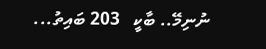ނުނިމޭ.. ބާކީ   203 ބައިތު...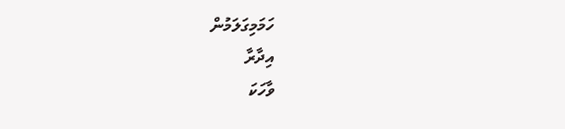ހަމަމިގަލަމުން
އިދާރާ
ވާހަކަ